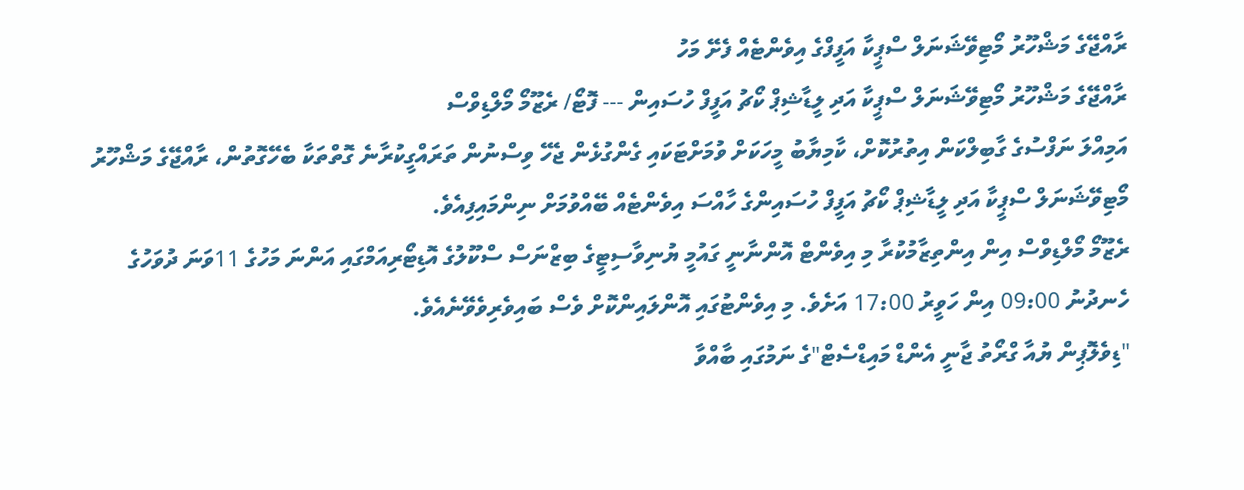ރާއްޖޭގެ މަޝްހޫރު މޯޓިވޭޝަނަލް ސްޕީކާ އަފީފްގެ އިވެންޓެއް ފެށޭ މަހު
ރާއްޖޭގެ މަޝްހޫރު މޯޓިވޭޝަނަލް ސްޕީކާ އަދި ލީޑާޝިޕް ކޯޗު އަފީފް ހުސައިން --- ފޮޓޯ/ ރެޒޫމޯ މޯލްޑިވްސް
އަމިއްލަ ނަފްސުގެ ގާބިލްކަން އިތުރުކޮށް، ކާމިޔާބު މީހަކަށް ވުމަށްޓަކައި ގެންގުޅެން ޖެހޭ ވިސްނުން ތަރައްގީކުރާނެ ގޮތްތަކާ ބެހޭގޮތުން، ރާއްޖޭގެ މަޝްހޫރު މޯޓިވޭޝަނަލް ސްޕީކާ އަދި ލީޑާޝިޕް ކޯޗު އަފީފް ހުސައިންގެ ހާއްސަ އިވެންޓެއް ބޭއްވުމަށް ނިންމައިފިއެވެ.
ރެޒޫމޯ މޯލްޑިވްސް އިން އިންތިޒާމުކުރާ މި އިވެންޓް އޮންނާނީ ގައުމީ ޔުނިވާސިޓީގެ ބިޒްނަސް ސްކޫލުގެ އޮޑިޓޯރިއަމްގައި އަންނަ މަހުގެ 11ވަނަ ދުވަހުގެ ހެނދުނު 09:00 އިން ހަވީރު 17:00 އަށެވެ. މި އިވެންޓުގައި އޮންލައިންކޮށް ވެސް ބައިވެރިވެވޭނެއެވެ.
"ޑިވެލޮޕިން ޔުއާ ގްރޯތު ޖާނީ އެންޑް މައިޑްސެޓް"ގެ ނަމުގައި ބާއްވާ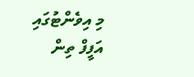މި އިވެންޓުގައި އަފީފް ތިން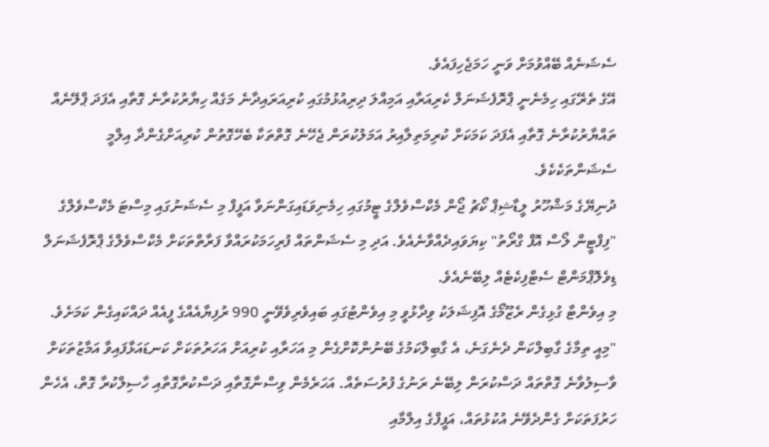ސެޝަނެއް ބޭއްވުމަށް ވަނީ ހަމަޖެހިފައެވެ.
އޭގެ ތެރޭގައި ހިމެނެނީ ޕްރޮފެޝަނަލް ކެރިއަރާއި އަމިއްލަ ދިރިއުޅުމުގައި ކުރިއަރައިދާނެ މަގެއް ހިޔާރުކުރާނެ ގޮތާއި އެފަދަ ޕްލޭނެއް ތައްޔާރުކުރާނެ ގޮތާއި އެފަދަ ކަމަކަށް ކުރިމަތިލާއިރު އަމަލުކުރަން ޖެހޭނެ ގޮތްތަކާ ބެހޭގޮތުން ކުރިއަށްގެންދާ އިލްމީ ސެޝަންތަކެކެވެ.
ދުނިޔޭގެ މަޝްހޫރު ލީޑާޝިޕް ކޯޗު ޖޯން މެކްސްވެލްގެ ޓީމުގައި ހިމެނިވަޑައިގަންނަވާ އަފީފް މި ސެޝަނުގައި މިސްޓަ މެކްސްވެލްގެ "ފިފްޓީން ލޯސް އޮފް ގްރޯތު" ކިޔަވައިދެއްވާނެއެވެ. އަދި މި ސެޝަންތައް ފުރިހަމަކުރައްވާ ފަރާތްތަކަށް މެކްސްވެލްގެ ޕްރޮފެޝަނަލް ޑިވެލޮޕްމަންޓް ސެޓްފިކެޓެއް ލިބޭނެއެވެ.
މި އިވެންޓާ ގުޅިގެން ރެޒޫމޯގެ އޮފިޝަލަކު ވިދާޅުވީ މި އިވެންޓުގައި ބައިވެރިވެވޭނީ 990 ރުފިޔާއެއްގެ ފީއެއް ދައްކައިގެން ކަމަށެވެ.
"މިއީ ތިމާގެ ގާބިލްކަން ދެނެގަނެ، އެ ގާބިލްކަމުގެ ބޭނުންކޮށްގެން މި އަހަރާއި ކުރިއަށް އަހަރުތަކަށް ކަނޑައަޅާފައިވާ އަމާޒުތަކަށް ވާސިލުވާނެ ގޮތްތައް ދަސްކުރަން ލިބޭނެ ރަނުގެ ފުރުސަތެއް. އަހަރެމެން ވިސްނާގޮތާއި ދަސްކުރާގޮތާއި ހާސިލްކުރާ ގޮތް، އެހެން ހަރުފަތަކަށް ގެންދެވޭނެ އުކުޅުތައް، އަފީފްގެ އިލްމާއި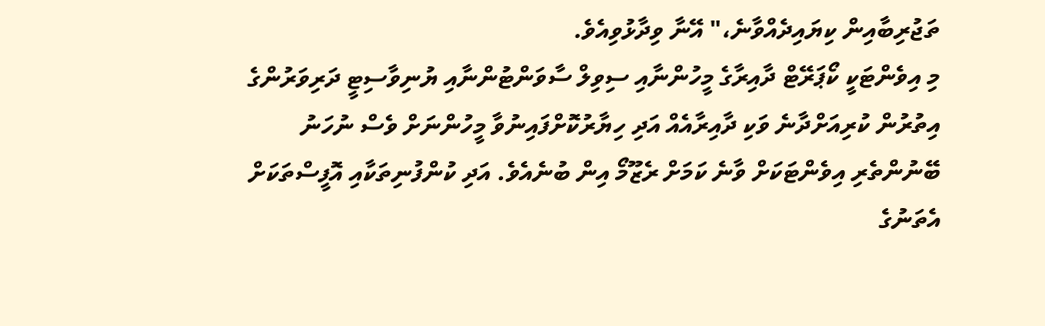ތަޖުރިބާއިން ކިޔައިދެއްވާނެ،" އޭނާ ވިދާޅުވިއެވެ.
މި އިވެންޓަކީ ކޯޕަރޭޓް ދާއިރާގެ މީހުންނާއި ސިވިލް ސާވަންޓުންނާއި ޔުނިވާސިޓީ ދަރިވަރުންގެ އިތުރުން ކުރިއަށްދާނެ ވަކި ދާއިރާއެއް އަދި ހިޔާރުކޮށްފައިނުވާ މީހުންނަށް ވެސް ނުހަނު ބޭނުންތެރި އިވެންޓަކަށް ވާނެ ކަމަށް ރެޒޫމޯ އިން ބުނެއެވެ. އަދި ކުންފުނިތަކާއި އޮފީސްތަކަށް އެތަނުގެ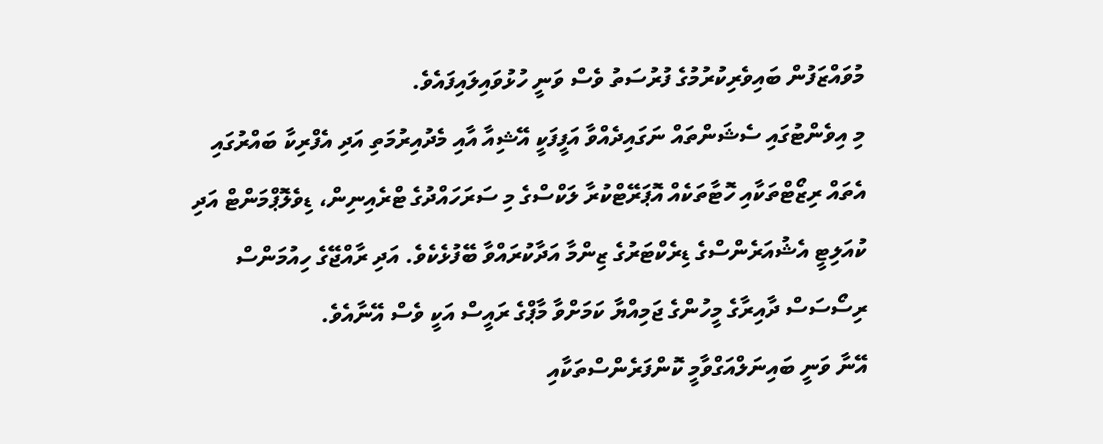މުވައްޒަފުން ބައިވެރިކުރުމުގެ ފުރުސަތު ވެސް ވަނީ ހުޅުވައިލައިފައެވެ.
މި އިވެންޓުގައި ސެޝަންތައް ނަގައިދެއްވާ އަފީފަކީ އޭޝިއާ އާއި މެދުއިރުމަތި އަދި އެފްރިކާ ބައްރުގައި އެތައް ރިޒޯޓްތަކާއި ހޮޓާތަކެއް އޮޕަރޭޓްކުރާ ލަކްސްގެ މި ސަރަހައްދުގެ ޓްރެއިނިން، ޑިވެލޮޕްމަންޓް އަދި ކުއަލިޓީ އެޝުއަރެންސްގެ ޑިރެކްޓަރުގެ ޒިންމާ އަދާކުރައްވާ ބޭފުޅެކެވެ. އަދި ރާއްޖޭގެ ހިއުމަންސް ރިސޯސަސް ދާއިރާގެ މީހުންގެ ޖަމިއްޔާ ކަމަށްވާ މާޕްގެ ރައީސް އަކީ ވެސް އޭނާއެވެ.
އޭނާ ވަނީ ބައިނަލްއަގްވާމީ ކޮންފަރެންސްތަކާއި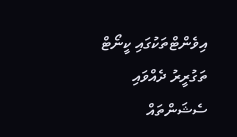އިވެންޓްތަކުގައި ކީނޯޓް ތަގުރީރު ދެއްވައި ސެޝަންތައް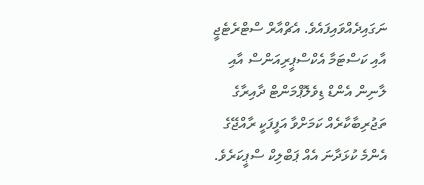ނަގައިދެއްވައިފައެވެ. އެޗްއާރް ސްޓްރެޓެޖީ އާއި ކަސްޓަމާ އެކްސްޕީރިއަންސް އާއި ލާނިން އެންޑް ޑިވެލޮޕްމަންޓް ދާއިރާގެ ތަޖުރިބާކާރެއް ކަމަށްވާ އަފީފަކީ ރާއްޖޭގެ އެންމެ ކުޅަދާނަ އެއް ޕަބްލިކް ސްޕީކަރެވެ.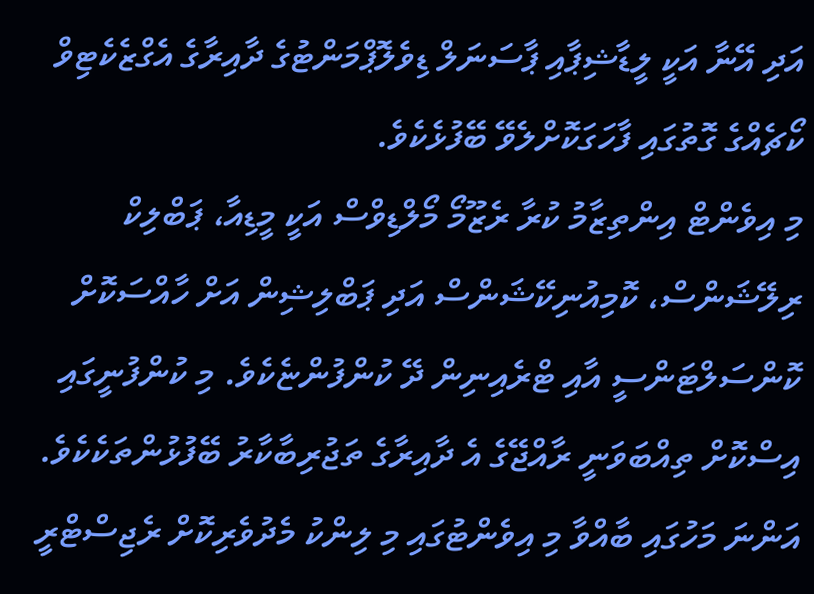އަދި އޭނާ އަކީ ލީޑާޝިޕާއި ޕާސަނަލް ޑިވެލޮޕްމަންޓުގެ ދާއިރާގެ އެގްޒެކެޓިވް ކޯޗެއްގެ ގޮތުގައި ފާހަގަކޮށްލެވޭ ބޭފުޅެކެވެ.
މި އިވެންޓް އިންތިޒާމު ކުރާ ރެޒޫމޯ މޯލްޑިވްސް އަކީ މީޑިއާ، ޕަބްލިކް ރިލޭޝަންސް، ކޮމިއުނިކޭޝަންސް އަދި ޕަބްލިޝިން އަށް ހާއްސަކޮށް ކޮންސަލްޓަންސީ އާއި ޓްރެއިނިން ދޭ ކުންފުންޏެކެވެ. މި ކުންފުނީގައި އިސްކޮށް ތިއްބަވަނީ ރާއްޖޭގެ އެ ދާއިރާގެ ތަޖުރިބާކާރު ބޭފުޅުންތަކެކެވެ.
އަންނަ މަހުގައި ބާއްވާ މި އިވެންޓުގައި މި ލިންކު މެދުވެރިކޮށް ރެޖިސްޓްރީ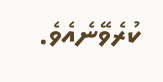ކުރެވޭނެއެވެ.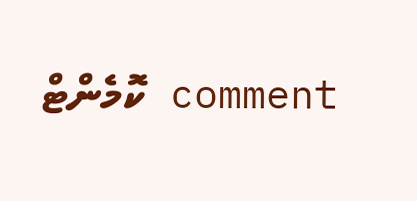comment ކޮމެންޓް